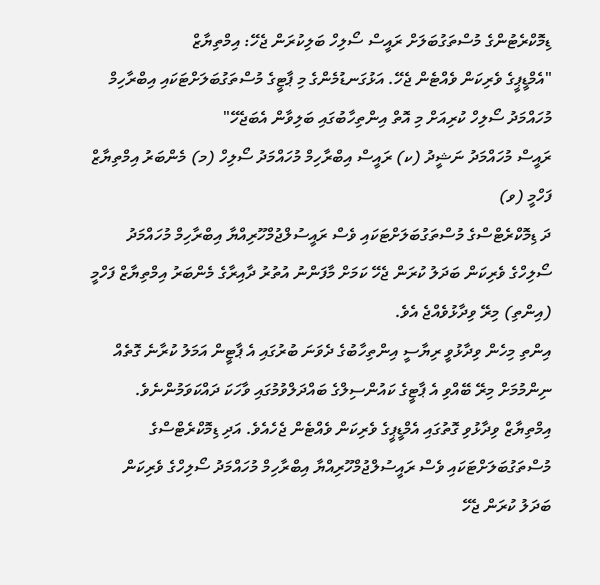ޑިމޮކްރެޓުންގެ މުސްތަގުބަލަށް ރައީސް ސޯލިހް ބަލިކުރަން ޖެހޭ: އިމްތިޔާޒް
"އެމްޑީޕީގެ ވެރިކަން ވެއްޓެން ޖެހޭ. އަޅުގަނޑުމެންގެ މި ޕާޓީގެ މުސްތަގުބަލަށްޓަކައި އިބްރާހިމް މުހައްމަދު ސޯލިހް ކުރިއަށް މި އޮތް އިންތިހާބުގައި ބަލިވާން އެބަޖެހޭ"
ރައީސް މުހައްމަދު ނަޝީދު (ކ) ރައީސް އިބްރާހިމް މުހައްމަދު ސޯލިހް (މ) މެންބަރު އިމްތިޔާޒް ފަހްމީ (ވ)
ދަ ޑިމޮކްރެޓްސްގެ މުސްތަގުބަލަށްޓަކައި ވެސް ރައީސުލްޖުމްހޫރިއްޔާ އިބްރާހިމް މުހައްމަދު ސޯލިހްގެ ވެރިކަން ބަދަލު ކުރަން ޖެހޭ ކަމަށް މާފަންނު އުތުރު ދާއިރާގެ މެންބަރު އިމްތިޔާޒް ފަހްމީ (އިންތި) މިރޭ ވިދާޅުވެއްޖެ އެވެ.
އިންތި މިހެން ވިދާޅުވީ ރިޔާސީ އިންތިހާބުގެ ދެވަނަ ބުރުގައި އެ ޕާޓީން އަމަލު ކުރާނެ ގޮތެއް ނިންމުމަށް މިރޭ ބޭއްވި އެ ޕާޓީގެ ކައުންސިލްގެ ބައްދަލްވުމުގައި ވާހަކަ ދައްކަވަމުންނެވެ. އިމްތިޔާޒް ވިދާޅުވި ގޮތުގައި އެމްޑީޕީގެ ވެރިކަން ވެއްޓެން ޖެހެއެވެ. އަދި ޑިމޮކްރެޓްސްގެ މުސްތަގުބަލަށްޓަކައި ވެސް ރައީސުލްޖުމްހޫރިއްޔާ އިބްރާހިމް މުހައްމަދު ސޯލިހްގެ ވެރިކަން ބަދަލު ކުރަން ޖެހޭ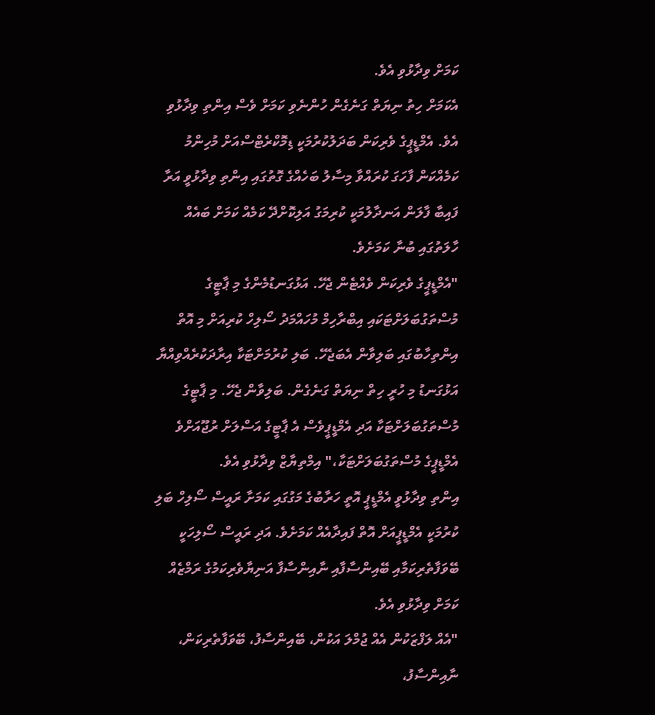ކަމަށް ވިދާޅުވި އެވެ.
އެކަމަށް ހިތު ނިޔަތް ގަނެގެން ހުންނެވި ކަމަށް ވެސް އިންތި ވިދާޅުވި އެވެ. އެމްޑީޕީގެ ވެރިކަން ބަދަލުކުރުމަކީ ޑިމޮކްރެޓްސްއަށް މުހިންމު ކަމެއްކަން ފާހަގަ ކުރައްވާ މިސާލު ބަހެއްގެ ގޮތުގައި އިންތި ވިދާޅުވީ އަރާ ފައިބާ ފާލަން އަނދާލުމަކީ ކުރިމަގު އަލިކޮށްދޭ ކަމެއް ކަމަށް ބައެއް ހާލަތުގައި ބުނާ ކަމަށެވެ.
"އެމްޑީޕީގެ ވެރިކަން ވެއްޓެން ޖެހޭ. އަޅުގަނޑުމެންގެ މި ޕާޓީގެ މުސްތަގުބަލަށްޓަކައި އިބްރާހިމް މުހައްމަދު ސޯލިހް ކުރިއަށް މި އޮތް އިންތިހާބުގައި ބަލިވާން އެބަޖެހޭ. ބަލި ކުރުމަށްޓަކާ އިރާދަކުރެއްވިއްޔާ އަޅުގަނޑު މި ހުރީ ހިތް ނިޔަތް ގަނެގެން. ބަލިވާން ޖެހޭ. މި ޕާޓީގެ މުސްތަގުބަލަށްޓަކާ އަދި އެމްޑީޕީވެސް އެ ޕާޓީގެ އަސްލަށް ރުޖޫއަށްވެ އެމްޑީޕީގެ މުސްތަގުބަލަށްޓަކާ،" އިމްތިޔާޒް ވިދާޅުވި އެވެ.
އިންތި ވިދާޅުވީ އެމްޑީޕީ އޮތީ ހަރާބުގެ މަގުގައި ކަމަށާ ރައީސް ސޯލިހް ބަލި ކުރުމަކީ އެމްޑީޕީއަށް އޮތް ފައިދާއެއް ކަމަށެވެ. އަދި ރައީސް ސޯލިހަކީ ބޭވަފާތެރިކަމާއި ބޭއިންސާފާއި ނާއިންސާފާ އަނިޔާވެރިކަމުގެ ރަމްޒެއް ކަމަށް ވިދާޅުވި އެވެ.
"އެއް ލަފްޒަކުން އެއް ޖުމްލަ އަކުން، ބޭއިންސާފު، ބޭވަފާތެރިކަން، ނާއިންސާފު،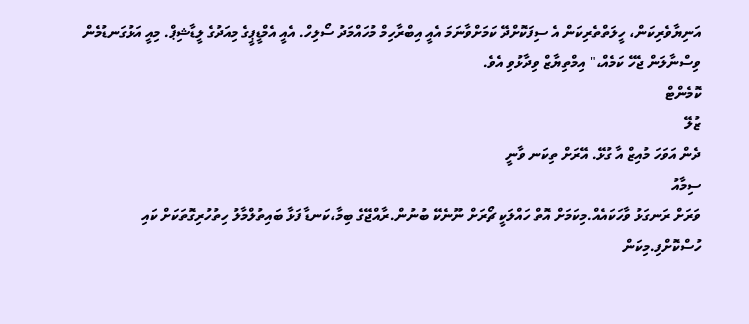އަނިޔާވެރިކަން، ހީލަތްތެރިކަން އެ ސިފަކޮށްދޭ ކަމަށްވާނަމަ އެއީ އިބްރާހިމް މުހައްމަދު ސޯލިހް. އެއީ އެމްޑީޕީގެ މިއަދުގެ ލީޑާޝިޕް. މިއީ އަޅުގަނޑުމެން ވިސްނާލަން ޖެހޭ ކަމެއް،" އިމްތިޔާޒް ވިދާޅުވި އެވެ.
ކޮމެންޓް
ޒުލޭ
ދެން އަވަހަ މުއިޒް އާ ގުޅޭ. އޭރަށް ތިކަނ ވާނީ
ސިމާއު
ވަރަށް ރަނގަޅު ވާހަކައެއް.މިކަމަށް އޮތް ހައްލަކީ ޗޯރަށް ނޫނެކޭ ބުނުން.ރާއްޖޭގެ ބިމާ،ކަނޑާ ފަޅާ ބައިތުލްމާލު ހިތުހުރިގޮތަކަށް ކައި ހުސްކޮށްފި.މިކަން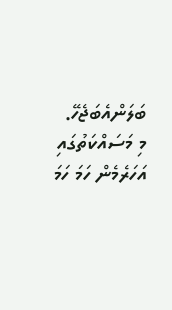ބަލަންއެބަޖެހޭ.
މި މަސައްކަތުގައި އަހަރެމެން ހަމަ ހަމަ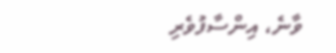ވާނެ، އިންސާފުވެރި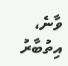ވާނެ، އިތުބާރު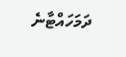ދަމަހައްޓާނެ